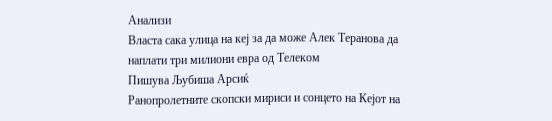Анализи
Власта сака улица на кеј за да може Алек Теранова да наплати три милиони евра од Телеком
Пишува Љубиша Арсиќ
Ранопролетните скопски мириси и сонцето на Кејот на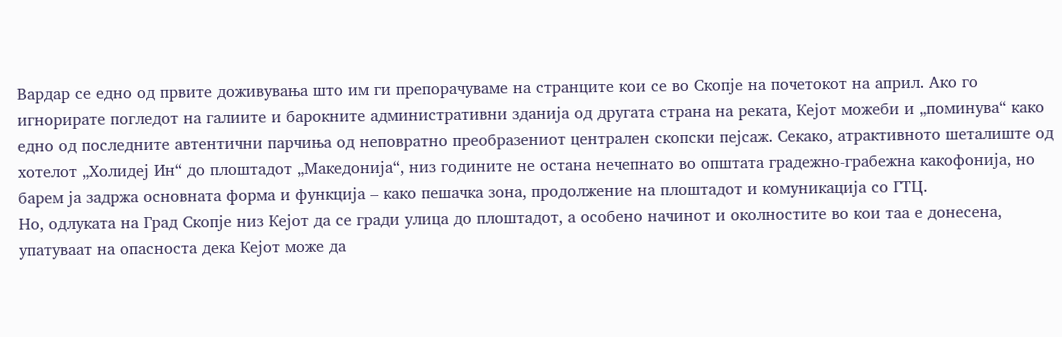Вардар се едно од првите доживувања што им ги препорачуваме на странците кои се во Скопје на почетокот на април. Ако го игнорирате погледот на галиите и барокните административни зданија од другата страна на реката, Кејот можеби и „поминува“ како едно од последните автентични парчиња од неповратно преобразениот централен скопски пејсаж. Секако, атрактивното шеталиште од хотелот „Холидеј Ин“ до плоштадот „Македонија“, низ годините не остана нечепнато во општата градежно-грабежна какофонија, но барем ја задржа основната форма и функција – како пешачка зона, продолжение на плоштадот и комуникација со ГТЦ.
Но, одлуката на Град Скопје низ Кејот да се гради улица до плоштадот, а особено начинот и околностите во кои таа е донесена, упатуваат на опасноста дека Кејот може да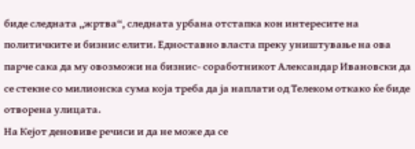биде следната „жртва“, следната урбана отстапка кон интересите на политичките и бизнис елити. Едноставно власта преку уништување на ова парче сака да му овозможи на бизнис- соработникот Александар Ивановски да се стекне со милионска сума која треба да ја наплати од Телеком откако ќе биде отворена улицата.
На Кејот деновиве речиси и да не може да се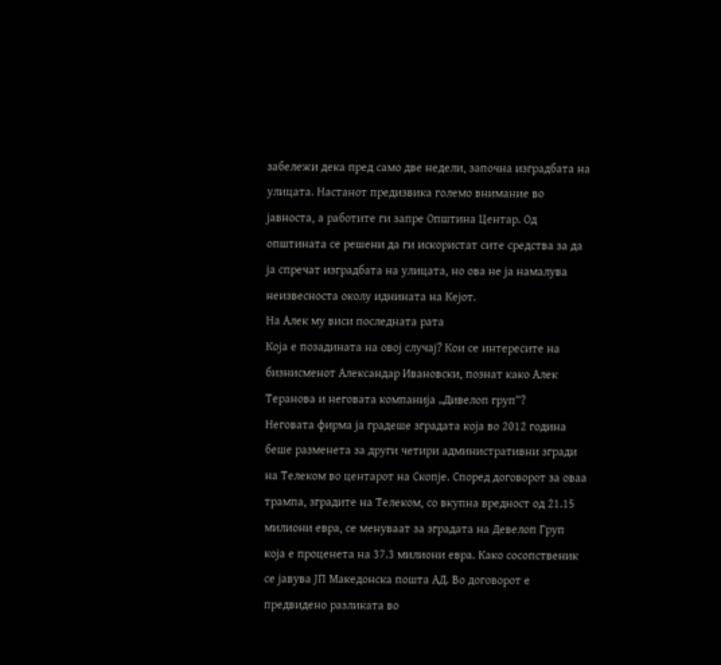забележи дека пред само две недели, започна изградбата на улицата. Настанот предизвика големо внимание во јавноста, а работите ги запре Општина Центар. Од општината се решени да ги искористат сите средства за да ја спречат изградбата на улицата, но ова не ја намалува неизвесноста околу иднината на Кејот.
На Алек му виси последната рата
Која е позадината на овој случај? Кои се интересите на бизнисменот Александар Ивановски, познат како Алек Теранова и неговата компанија „Дивелоп груп“?
Неговата фирма ја градеше зградата која во 2012 година беше разменета за други четири административни згради на Телеком во центарот на Скопје. Според договорот за оваа трампа, зградите на Телеком, со вкупна вредност од 21.15 милиони евра, се менуваат за зградата на Девелоп Груп која е проценета на 37.3 милиони евра. Како сосопственик се јавува ЈП Македонска пошта АД. Во договорот е предвидено разликата во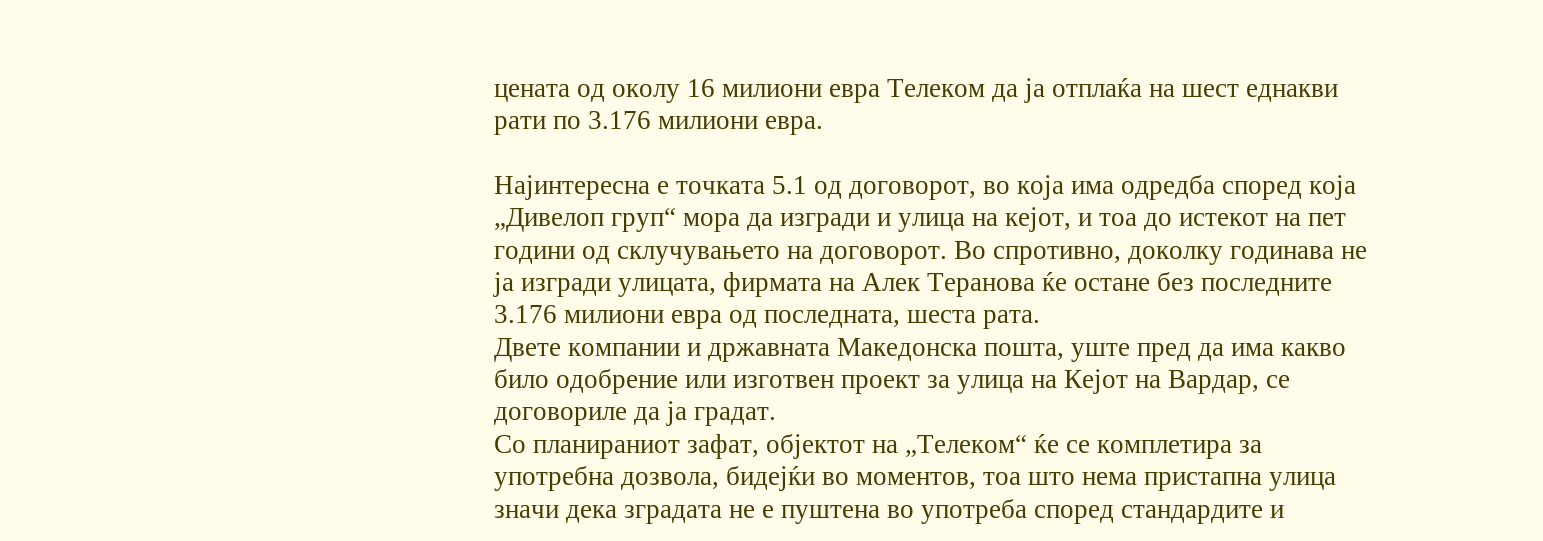цената од околу 16 милиони евра Телеком да ја отплаќа на шест еднакви рати по 3.176 милиони евра.

Најинтересна е точката 5.1 од договорот, во која има одредба според која „Дивелоп груп“ мора да изгради и улица на кејот, и тоа до истекот на пет години од склучувањето на договорот. Во спротивно, доколку годинава не ја изгради улицата, фирмата на Алек Теранова ќе остане без последните 3.176 милиони евра од последната, шеста рата.
Двете компании и државната Македонска пошта, уште пред да има какво било одобрение или изготвен проект за улица на Кејот на Вардар, се договориле да ја градат.
Со планираниот зафат, објектот на „Телеком“ ќе се комплетира за употребна дозвола, бидејќи во моментов, тоа што нема пристапна улица значи дека зградата не е пуштена во употреба според стандардите и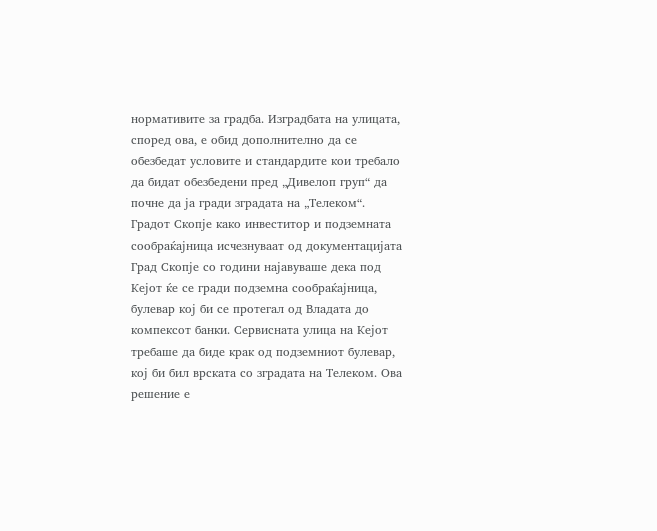нормативите за градба. Изградбата на улицата, според ова, е обид дополнително да се обезбедат условите и стандардите кои требало да бидат обезбедени пред „Дивелоп груп“ да почне да ја гради зградата на „Телеком“.
Градот Скопје како инвеститор и подземната сообраќајница исчезнуваат од документацијата
Град Скопје со години најавуваше дека под Кејот ќе се гради подземна сообраќајница, булевар кој би се протегал од Владата до компексот банки. Сервисната улица на Кејот требаше да биде крак од подземниот булевар, кој би бил врската со зградата на Телеком. Ова решение е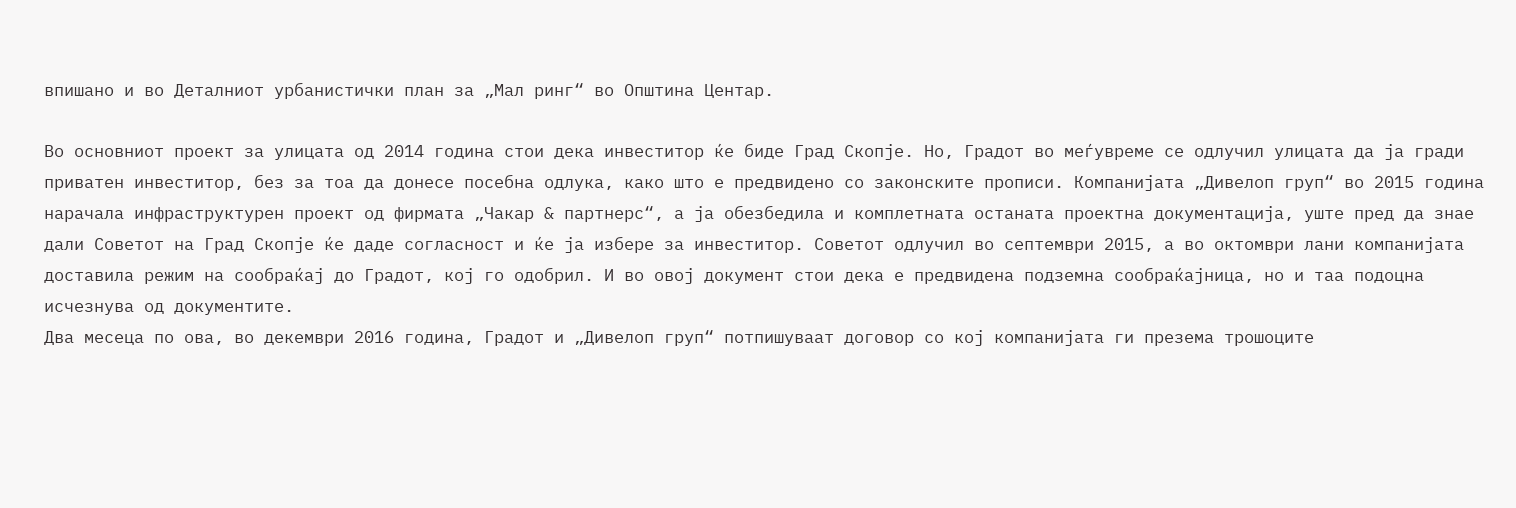впишано и во Деталниот урбанистички план за „Мал ринг“ во Општина Центар.

Во основниот проект за улицата од 2014 година стои дека инвеститор ќе биде Град Скопје. Но, Градот во меѓувреме се одлучил улицата да ја гради приватен инвеститор, без за тоа да донесе посебна одлука, како што е предвидено со законските прописи. Компанијата „Дивелоп груп“ во 2015 година нарачала инфраструктурен проект од фирмата „Чакар & партнерс“, а ја обезбедила и комплетната останата проектна документација, уште пред да знае дали Советот на Град Скопје ќе даде согласност и ќе ја избере за инвеститор. Советот одлучил во септември 2015, а во октомври лани компанијата доставила режим на сообраќај до Градот, кој го одобрил. И во овој документ стои дека е предвидена подземна сообраќајница, но и таа подоцна исчезнува од документите.
Два месеца по ова, во декември 2016 година, Градот и „Дивелоп груп“ потпишуваат договор со кој компанијата ги презема трошоците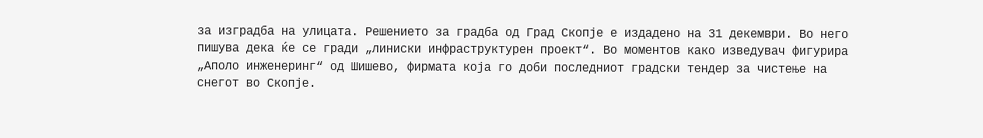за изградба на улицата. Решението за градба од Град Скопје е издадено на 31 декември. Во него пишува дека ќе се гради „линиски инфраструктурен проект“. Во моментов како изведувач фигурира „Аполо инженеринг“ од Шишево, фирмата која го доби последниот градски тендер за чистење на снегот во Скопје.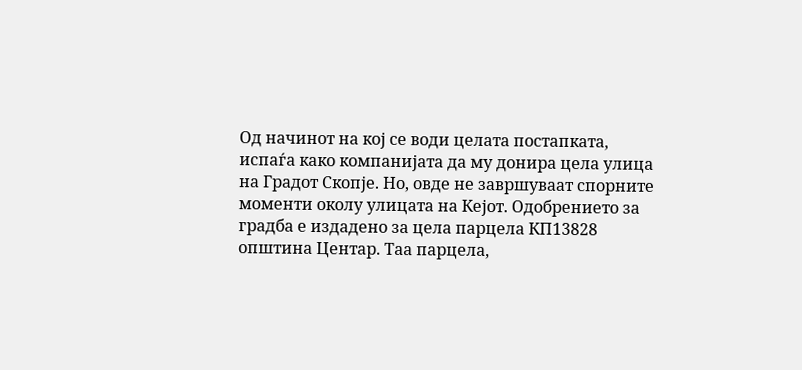Од начинот на кој се води целата постапката, испаѓа како компанијата да му донира цела улица на Градот Скопје. Но, овде не завршуваат спорните моменти околу улицата на Кејот. Одобрението за градба е издадено за цела парцела КП13828 општина Центар. Таа парцела,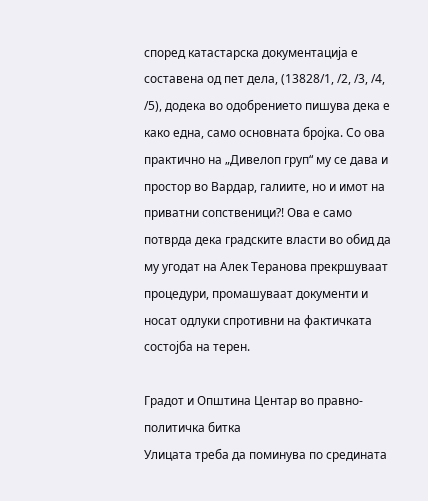според катастарска документација е составена од пет дела, (13828/1, /2, /3, /4, /5), додека во одобрението пишува дека е како една, само основната бројка. Со ова практично на „Дивелоп груп“ му се дава и простор во Вардар, галиите, но и имот на приватни сопственици?! Ова е само потврда дека градските власти во обид да му угодат на Алек Теранова прекршуваат процедури, промашуваат документи и носат одлуки спротивни на фактичката состојба на терен.

Градот и Општина Центар во правно-политичка битка
Улицата треба да поминува по средината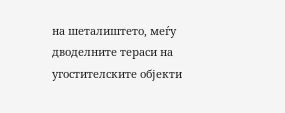на шеталиштето, меѓу дводелните тераси на угостителските објекти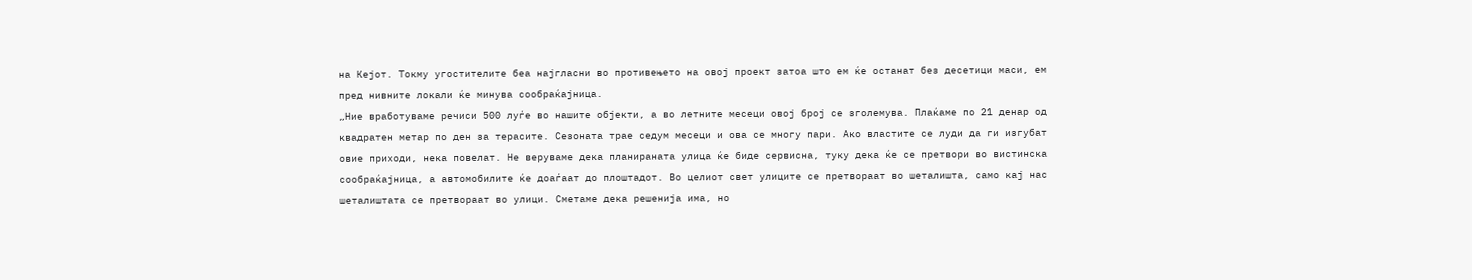на Кејот. Токму угостителите беа најгласни во противењето на овој проект затоа што ем ќе останат без десетици маси, ем пред нивните локали ќе минува сообраќајница.
„Ние вработуваме речиси 500 луѓе во нашите објекти, а во летните месеци овој број се зголемува. Плаќаме по 21 денар од квадратен метар по ден за терасите. Сезоната трае седум месеци и ова се многу пари. Ако властите се луди да ги изгубат овие приходи, нека повелат. Не веруваме дека планираната улица ќе биде сервисна, туку дека ќе се претвори во вистинска сообраќајница, а автомобилите ќе доаѓаат до плоштадот. Во целиот свет улиците се претвораат во шеталишта, само кај нас шеталиштата се претвораат во улици. Сметаме дека решенија има, но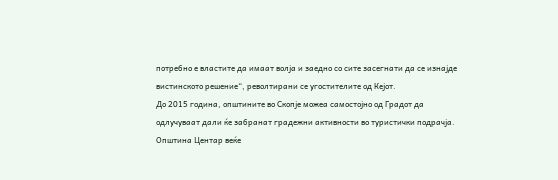потребно е властите да имаат волја и заедно со сите засегнати да се изнајде вистинското решение“, револтирани се угостителите од Кејот.
До 2015 година, општините во Скопје можеа самостојно од Градот да одлучуваат дали ќе забранат градежни активности во туристички подрачја. Општина Центар веќе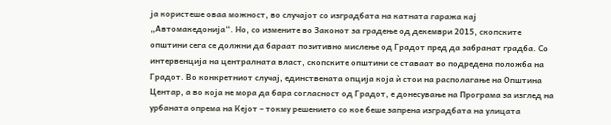ја користеше оваа можност, во случајот со изградбата на катната гаража кај „Автомакедонија“. Но, со измените во Законот за градење од декември 2015, скопските општини сега се должни да бараат позитивно мислење од Градот пред да забранат градба. Со интервенција на централната власт, скопските општини се ставаат во подредена положба на Градот. Во конкретниот случај, единствената опција која ѝ стои на располагање на Општина Центар, а во која не мора да бара согласност од Градот, е донесување на Програма за изглед на урбаната опрема на Кејот – токму решението со кое беше запрена изградбата на улицата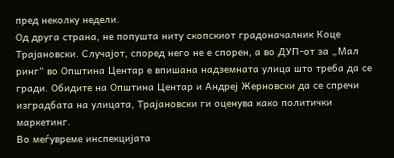пред неколку недели.
Од друга страна, не попушта ниту скопскиот градоначалник Коце Трајановски. Случајот, според него не е спорен, а во ДУП-от за „Мал ринг“ во Општина Центар е впишана надземната улица што треба да се гради. Обидите на Општина Центар и Андреј Жерновски да се спречи изградбата на улицата, Трајановски ги оценува како политички маркетинг.
Во меѓувреме инспекцијата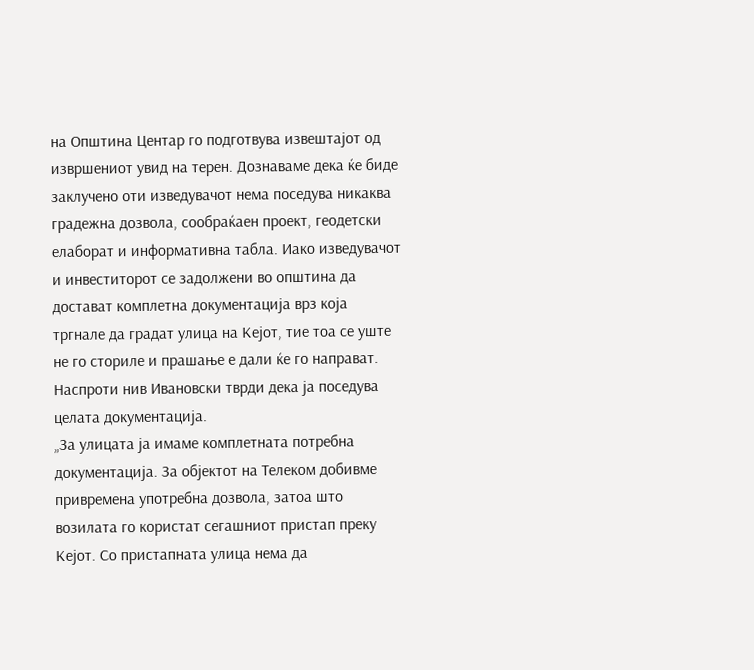на Општина Центар го подготвува извештајот од извршениот увид на терен. Дознаваме дека ќе биде заклучено оти изведувачот нема поседува никаква градежна дозвола, сообраќаен проект, геодетски елаборат и информативна табла. Иако изведувачот и инвеститорот се задолжени во општина да достават комплетна документација врз која тргнале да градат улица на Кејот, тие тоа се уште не го сториле и прашање е дали ќе го направат.
Наспроти нив Ивановски тврди дека ја поседува целата документација.
„За улицата ја имаме комплетната потребна документација. За објектот на Телеком добивме привремена употребна дозвола, затоа што возилата го користат сегашниот пристап преку Кејот. Со пристапната улица нема да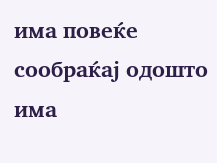има повеќе сообраќај одошто има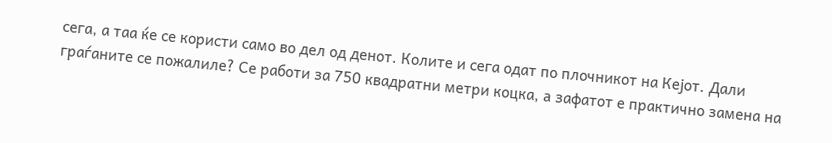сега, а таа ќе се користи само во дел од денот. Колите и сега одат по плочникот на Кејот. Дали граѓаните се пожалиле? Се работи за 750 квадратни метри коцка, a зафатот е практично замена на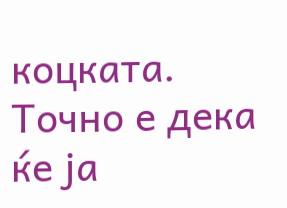коцката. Точно е дека ќе ја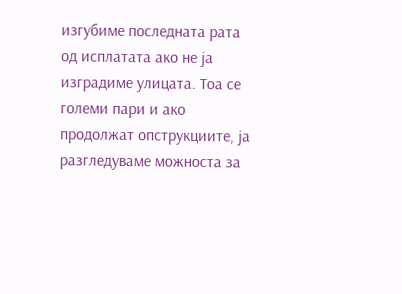изгубиме последната рата од исплатата ако не ја изградиме улицата. Тоа се големи пари и ако продолжат опструкциите, ја разгледуваме можноста за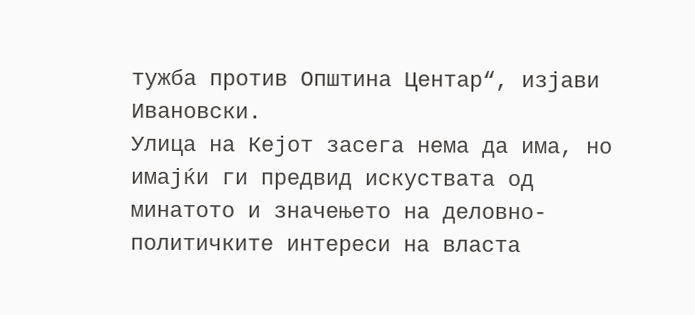тужба против Општина Центар“, изјави Ивановски.
Улица на Кејот засега нема да има, но имајќи ги предвид искуствата од минатото и значењето на деловно-политичките интереси на власта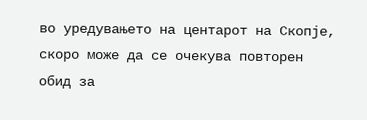во уредувањето на центарот на Скопје, скоро може да се очекува повторен обид за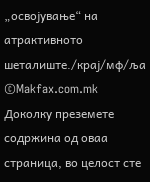„освојување“ на атрактивното шеталиште./крај/мф/ља
©Makfax.com.mk Доколку преземете содржина од оваа страница, во целост сте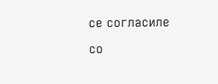се согласиле со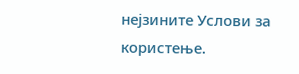нејзините Услови за користење.